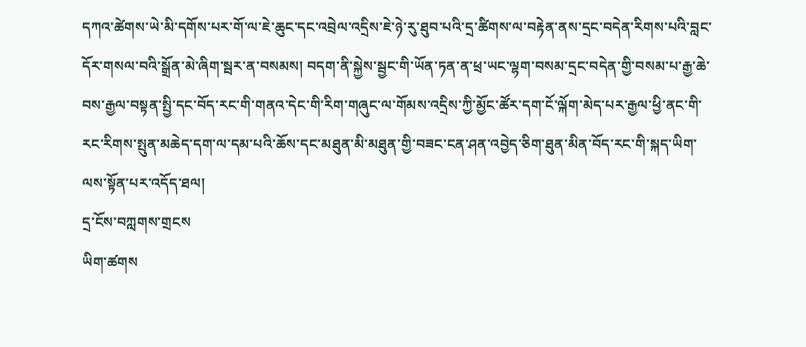དཀའ་ཚེགས་ཡེ་མི་དགོས་པར་གོ་ལ་ཇེ་ཆུང་དང་འབྲེལ་འདྲིས་ཇེ་ཉེ་རུ་ཐུབ་པའི་དྲ་ཚིགས་ལ་བརྟེན་ནས་དྲང་བདེན་རིགས་པའི་བླང་དོར་གསལ་བའི་སྒྲོན་མེ་ཞིག་སྦར་ན་བསམས། བདག་ནི་སྐྱེས་སྦྱང་གི་ཡོན་ཏན་ན་ཕྲ་ཡང་ལྷག་བསམ་དྲང་བདེན་གྱི་བསམ་པ་རྒྱ་ཆེ་བས་རྒྱལ་བསྟན་སྤྱི་དང་བོད་རང་གི་གནའ་དེང་གི་རིག་གཞུང་ལ་གོམས་འདྲིས་ཀྱི་མྱོང་ཚོར་དག་ངོ་ལྐོག་མེད་པར་རྒྱལ་ཕྱི་ནང་གི་རང་རིགས་སྤུན་མཆེད་དག་ལ་དམ་པའི་ཆོས་དང་མཐུན་མི་མཐུན་གྱི་བཟང་ངན་ཤན་འབྱེད་ཅིག་ཐུན་མིན་བོད་རང་གི་སྐད་ཡིག་ལས་སྟོན་པར་འདོད་ཐལ།
དྲ་ངོས་བཀླགས་གྲངས
ཡིག་ཚགས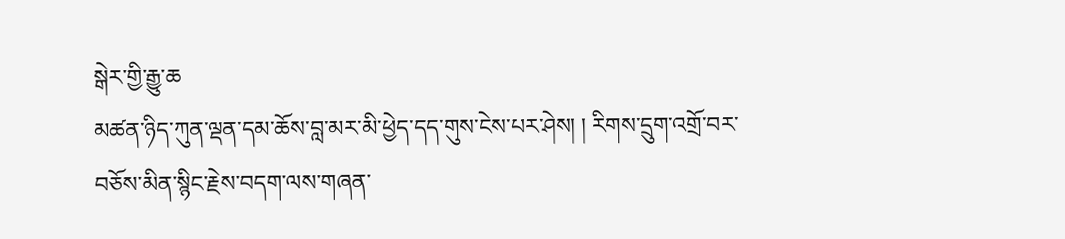སྒེར་གྱི་རྒྱུ་ཆ
མཚན་ཉིད་ཀུན་ལྡན་དམ་ཆོས་བླ་མར་མི་ཕྱེད་དད་གུས་ངེས་པར་ཤེས། ། རིགས་དྲུག་འགྲོ་བར་བཅོས་མིན་སྙིང་རྗེས་བདག་ལས་གཞན་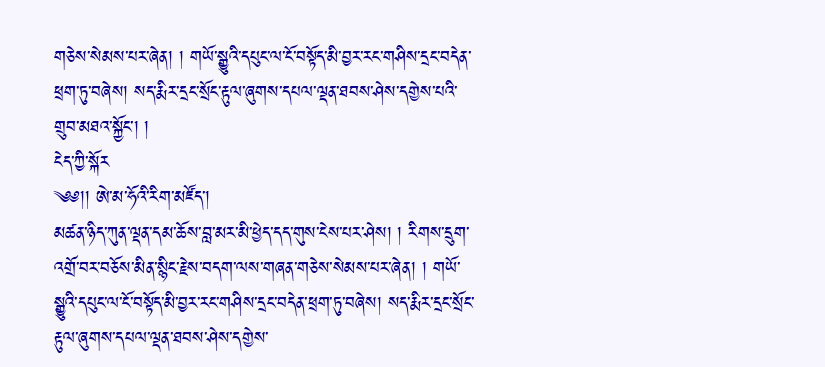གཅེས་སེམས་པར་ཞེན། ། གཡོ་སྒྱུའི་དཔུང་ལ་ངོ་བསྟོད་མི་བྱར་རང་གཤིས་དྲང་བདེན་ཕྲག་ཏུ་བཞེས། སད་རྨིར་དྲང་སྲོང་རྟུལ་ཞུགས་དཔལ་ལྡན་ཐབས་ཤེས་དགྱེས་པའི་གྲུབ་མཐའ་སྐྱོང་། །
ངེད་ཀྱི་སྐོར
༄༅།། ཨེ་མ་ཧོའི་རིག་མཛོད་།
མཚན་ཉིད་ཀུན་ལྡན་དམ་ཆོས་བླ་མར་མི་ཕྱེད་དད་གུས་ངེས་པར་ཤེས། ། རིགས་དྲུག་འགྲོ་བར་བཅོས་མིན་སྙིང་རྗེས་བདག་ལས་གཞན་གཅེས་སེམས་པར་ཞེན། ། གཡོ་སྒྱུའི་དཔུང་ལ་ངོ་བསྟོད་མི་བྱར་རང་གཤིས་དྲང་བདེན་ཕྲག་ཏུ་བཞེས། སད་རྨིར་དྲང་སྲོང་རྟུལ་ཞུགས་དཔལ་ལྡན་ཐབས་ཤེས་དགྱེས་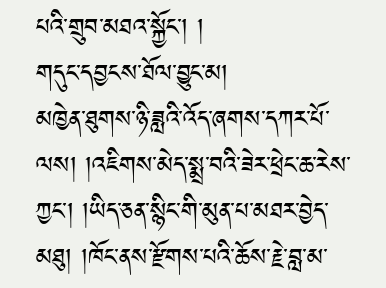པའི་གྲུབ་མཐའ་སྐྱོང་། །
གདུང་དབྱངས་ཐོལ་བྱུང་མ།
མཁྱེན་ཐུགས་ཉི་ཟླའི་འོད་ཞགས་དཀར་པོ་ལས། །འཇིགས་མེད་སྨྲ་བའི་ཟེར་ཕྲེང་ཆ་རེས་ཀྱང་། །ཡིད་ཅན་སྙིང་གི་མུན་པ་མཐར་བྱེད་མཐུ། །ཁོང་ནས་རྫོགས་པའི་ཆོས་རྗེ་བླ་མ་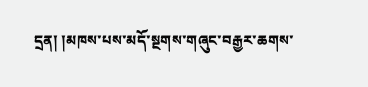དྲན། །མཁས་པས་མདོ་སྔགས་གཞུང་བརྒྱར་ཆགས་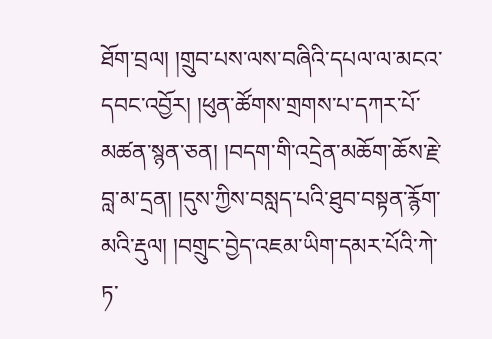ཐོག་བྲལ། །གྲུབ་པས་ལས་བཞིའི་དཔལ་ལ་མངའ་དབང་འབྱོར། །ཕུན་ཚོགས་གྲགས་པ་དཀར་པོ་མཚན་སྙན་ཅན། །བདག་གི་འདྲེན་མཆོག་ཆོས་རྗེ་བླ་མ་དྲན། །དུས་ཀྱིས་བསླད་པའི་ཐུབ་བསྟན་རྙོག་མའི་རྡུལ། །བགྲུང་བྱེད་འཇམ་ཡིག་དམར་པོའི་ཀེ་ཏ་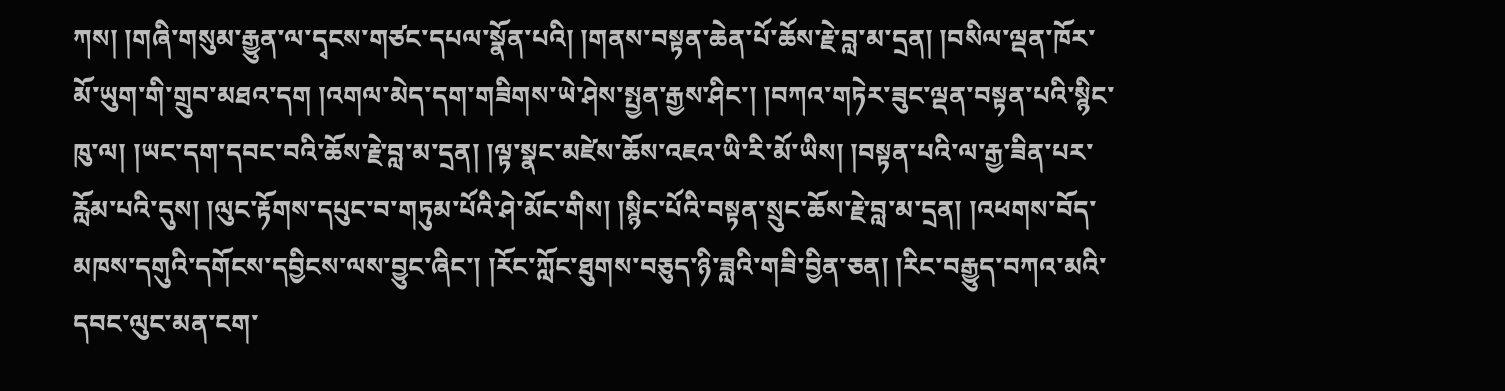ཀས། །གཞི་གསུམ་རྒྱུན་ལ་དྭངས་གཙང་དཔལ་སྣོན་པའི། །གནས་བསྟན་ཆེན་པོ་ཆོས་རྗེ་བླ་མ་དྲན། །བསིལ་ལྡན་ཁོར་མོ་ཡུག་གི་གྲུབ་མཐའ་དག །འགལ་མེད་དག་གཟིགས་ཡེ་ཤེས་སྤྱན་རྒྱས་ཤིང་། །བཀའ་གཏེར་ཟུང་ལྡན་བསྟན་པའི་སྙིང་ཁུ་ལ། །ཡང་དག་དབང་བའི་ཆོས་རྗེ་བླ་མ་དྲན། །ལྟ་སྣང་མཛེས་ཆོས་འཇའ་ཡི་རི་མོ་ཡིས། །བསྟན་པའི་ལ་རྒྱ་ཟིན་པར་རློམ་པའི་དུས། །ལུང་རྟོགས་དཔུང་བ་གཏུམ་པོའི་ཤེ་མོང་གིས། །སྙིང་པོའི་བསྟན་སྲུང་ཆོས་རྗེ་བླ་མ་དྲན། །འཕགས་བོད་མཁས་དགུའི་དགོངས་དབྱིངས་ལས་བྱུང་ཞིང་། །རོང་ཀློང་ཐུགས་བཅུད་ཉི་ཟླའི་གཟི་བྱིན་ཅན། །རིང་བརྒྱུད་བཀའ་མའི་དབང་ལུང་མན་ངག་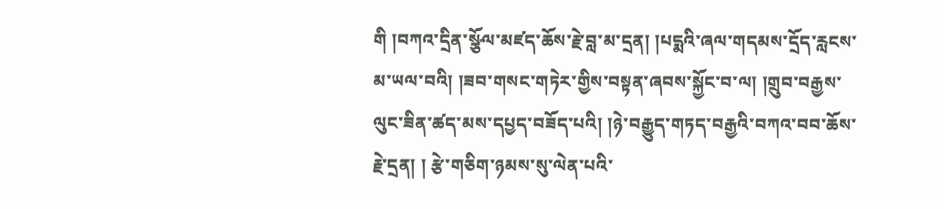གི །བཀའ་དྲིན་སྩོལ་མཛད་ཆོས་རྗེ་བླ་མ་དྲན། །པདྨའི་ཞལ་གདམས་དྲོད་རླངས་མ་ཡལ་བའི། །ཟབ་གསང་གཏེར་གྱིས་བསྟན་ཞབས་སྐྱོང་བ་ལ། །གྲུབ་བརྒྱས་ལུང་ཟིན་ཚད་མས་དཔྱད་བཟོད་པའི། །ཉེ་བརྒྱུད་གཏད་བརྒྱའི་བཀའ་བབ་ཆོས་རྗེ་དྲན། ། རྩེ་གཅིག་ཉམས་སུ་ལེན་པའི་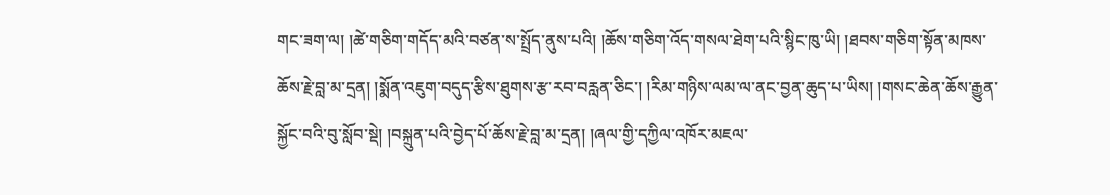གང་ཟག་ལ། །ཚེ་གཅིག་གདོད་མའི་བཙན་ས་སྤྲོད་ནུས་པའི། །ཆོས་གཅིག་འོད་གསལ་ཐེག་པའི་སྙིང་ཁུ་ཡི། །ཐབས་གཅིག་སྟོན་མཁས་ཆོས་རྗེ་བླ་མ་དྲན། །སྨོན་འཇུག་བདུད་རྩིས་ཐུགས་རྩ་རབ་བརླན་ཅིང་། །རིམ་གཉིས་ལམ་ལ་ནང་བྱན་ཆུད་པ་ཡིས། །གསང་ཆེན་ཆོས་རྒྱུན་སྐྱོང་བའི་བུ་སློབ་སྡེ། །བསྐྲུན་པའི་བྱེད་པོ་ཆོས་རྗེ་བླ་མ་དྲན། །ཞལ་གྱི་དཀྱིལ་འཁོར་མཇལ་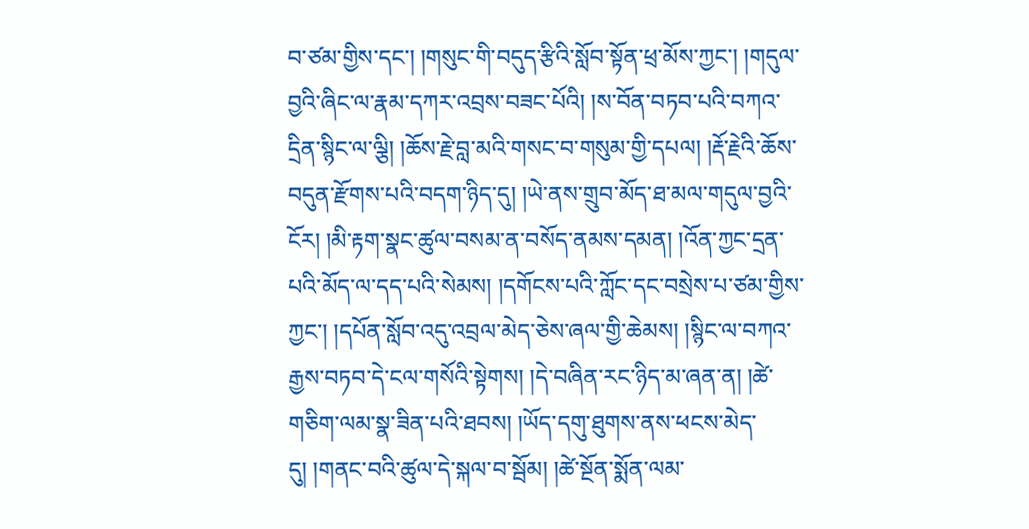བ་ཙམ་གྱིས་དང་། །གསུང་གི་བདུད་རྩིའི་སློབ་སྟོན་ཕྲ་མོས་ཀྱང་། །གདུལ་བྱའི་ཞིང་ལ་རྣམ་དཀར་འབྲས་བཟང་པོའི། །ས་བོན་བཏབ་པའི་བཀའ་དྲིན་སྙིང་ལ་ལྕི། །ཆོས་རྗེ་བླ་མའི་གསང་བ་གསུམ་གྱི་དཔལ། །རྡོ་རྗེའི་ཆོས་བདུན་རྫོགས་པའི་བདག་ཉིད་དུ། །ཡེ་ནས་གྲུབ་མོད་ཐ་མལ་གདུལ་བྱའི་ངོར། །མི་རྟག་སྣང་ཚུལ་བསམ་ན་བསོད་ནམས་དམན། །འོན་ཀྱང་དྲན་པའི་མོད་ལ་དད་པའི་སེམས། །དགོངས་པའི་ཀློང་དང་བསྲེས་པ་ཙམ་གྱིས་ཀྱང་། །དཔོན་སློབ་འདུ་འབྲལ་མེད་ཅེས་ཞལ་གྱི་ཆེམས། །སྙིང་ལ་བཀའ་རྒྱས་བཏབ་དེ་ངལ་གསོའི་སྟེགས། །དེ་བཞིན་རང་ཉིད་མ་ཞན་ན། །ཚེ་གཅིག་ལམ་སྣ་ཟིན་པའི་ཐབས། །ཡོད་དགུ་ཐུགས་ནས་ཕངས་མེད་དུ། །གནང་བའི་ཚུལ་དེ་སྐལ་བ་སྦོམ། །ཚེ་སྔོན་སྨོན་ལམ་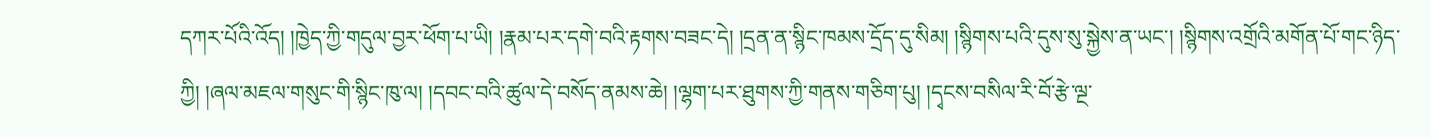དཀར་པོའི་འོད། །ཁྱེད་ཀྱི་གདུལ་བྱར་ཕོག་པ་ཡི། །རྣམ་པར་དགེ་བའི་རྟགས་བཟང་དེ། །དྲན་ན་སྙིང་ཁམས་དྲོད་དུ་སིམ། །སྙིགས་པའི་དུས་སུ་སྐྱེས་ན་ཡང་། །སྙིགས་འགྲོའི་མགོན་པོ་གང་ཉིད་ཀྱི། །ཞལ་མཇལ་གསུང་གི་སྙིང་ཁུ་ལ། །དབང་བའི་ཚུལ་དེ་བསོད་ནམས་ཆེ། །ལྷག་པར་ཐུགས་ཀྱི་གནས་གཅིག་པུ། །དྭངས་བསིལ་རི་བོ་རྩེ་ལྔ་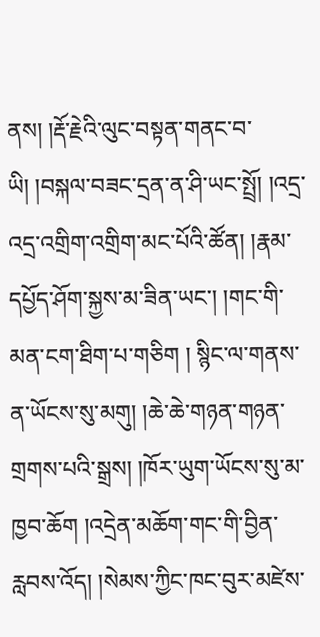ནས། །རྡོ་རྗེའི་ལུང་བསྟན་གནང་བ་ཡི། །བསྐལ་བཟང་དྲན་ན་ཤི་ཡང་སྤྲོ། །འདྲ་འདྲ་འགྲིག་འགྲིག་མང་པོའི་ཚོན། །རྣམ་དཔྱོད་ཤོག་སྐྱས་མ་ཟིན་ཡང་། །གང་གི་མན་ངག་ཐིག་པ་གཅིག ། སྙིང་ལ་གནས་ན་ཡོངས་སུ་མགུ། །ཆེ་ཆེ་གཉན་གཉན་གྲགས་པའི་སྒྲས། །ཁོར་ཡུག་ཡོངས་སུ་མ་ཁྱབ་ཆོག །འདྲེན་མཆོག་གང་གི་བྱིན་རླབས་འོད། །སེམས་ཀྱིང་ཁང་བུར་མཛེས་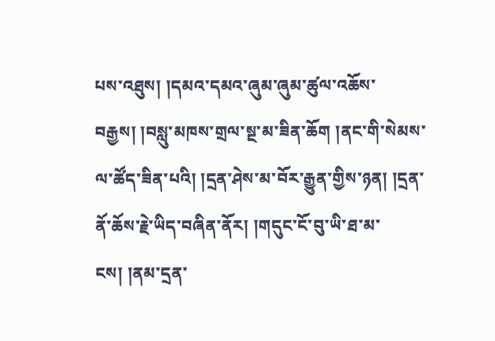པས་འཐུས། །དམའ་དམའ་ཞུམ་ཞུམ་ཚུལ་འཆོས་བརྒྱས། །བསླུ་མཁས་གྲལ་སྔ་མ་ཟིན་ཆོག །ནང་གི་སེམས་ལ་ཚོད་ཟིན་པའི། །དྲན་ཤེས་མ་བོར་རྒྱུན་གྱིས་ཉན། །དྲན་ནོ་ཆོས་རྗེ་ཡིད་བཞིན་ནོར། །གདུང་ངོ་བུ་ཡི་ཐ་མ་ངས། །ནམ་དྲན་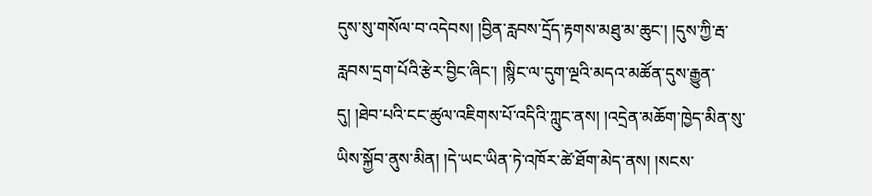དུས་སུ་གསོལ་བ་འདེབས། །བྱིན་རླབས་དྲོད་རྟགས་མཐུ་མ་ཆུང་། །དུས་ཀྱི་རྦ་རླབས་དྲག་པོའི་རྩེར་བྱིང་ཞིང་། །སྙིང་ལ་དུག་ལྔའི་མདའ་མཚོན་དུས་རྒྱུན་དུ། །ཐེབ་པའི་ངང་ཚུལ་འཇིགས་པོ་འདིའི་ཀླུང་ནས། །འདྲེན་མཆོག་ཁྱེད་མིན་སུ་ཡིས་སྐྱོབ་ནུས་མིན། །དེ་ཡང་ཡིན་ཏེ་འཁོར་ཚེ་ཐོག་མེད་ནས། །སངས་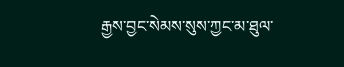རྒྱས་བྱང་སེམས་སུས་ཀྱང་མ་ཐུལ་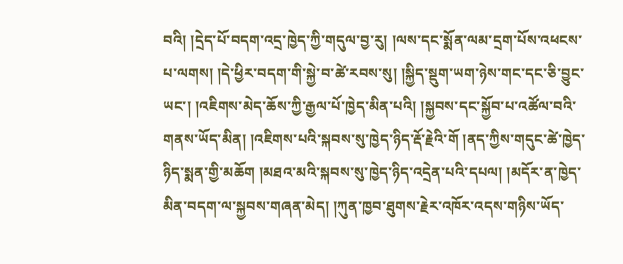བའི། །དྲེད་པོ་བདག་འདྲ་ཁྱེད་ཀྱི་གདུལ་བྱ་རུ། །ལས་དང་སྨོན་ལམ་དྲག་པོས་འཕངས་པ་ལགས། །དེ་ཕྱིར་བདག་གི་སྐྱེ་བ་ཚེ་རབས་སུ། །སྐྱིད་སྡུག་ཡག་ཉེས་གང་དང་ཅི་བྱུང་ཡང་། །འཇིགས་མེད་ཆོས་ཀྱི་རྒྱལ་པོ་ཁྱེད་མིན་པའི། །སྐྱབས་དང་སྐྱོབ་པ་འཚོལ་བའི་གནས་ཡོད་མིན། །འཇིགས་པའི་སྐབས་སུ་ཁྱེད་ཉིད་རྡོ་རྗེའི་གོ །ནད་ཀྱིས་གདུང་ཚེ་ཁྱེད་ཉིད་སྨན་གྱི་མཆོག །མཐའ་མའི་སྐབས་སུ་ཁྱེད་ཉིད་འདྲེན་པའི་དཔལ། །མདོར་ན་ཁྱེད་མིན་བདག་ལ་སྐྱབས་གཞན་མེད། །ཀུན་ཁྱབ་ཐུགས་རྗེར་འཁོར་འདས་གཉིས་ཡོད་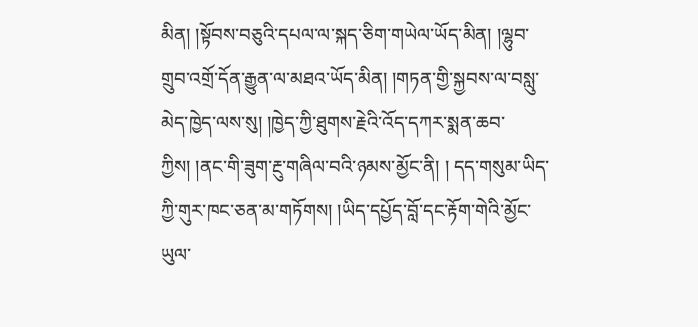མིན། །སྟོབས་བཅུའི་དཔལ་ལ་སྐད་ཅིག་གཡེལ་ཡོད་མིན། །ལྷུབ་གྲུབ་འགྲོ་དོན་རྒྱུན་ལ་མཐའ་ཡོད་མིན། །གཏན་གྱི་སྐྱབས་ལ་བསླུ་མེད་ཁྱེད་ལས་སུ། །ཁྱེད་ཀྱི་ཐུགས་རྗེའི་འོད་དཀར་སྨན་ཆབ་ཀྱིས། །ནང་གི་ཟུག་རྔུ་གཞིལ་བའི་ཉམས་མྱོང་ནི། ། དད་གསུམ་ཡིད་ཀྱི་གུར་ཁང་ཅན་མ་གཏོགས། །ཡིད་དཔྱོད་བློ་དང་རྟོག་གེའི་མྱོང་ཡུལ་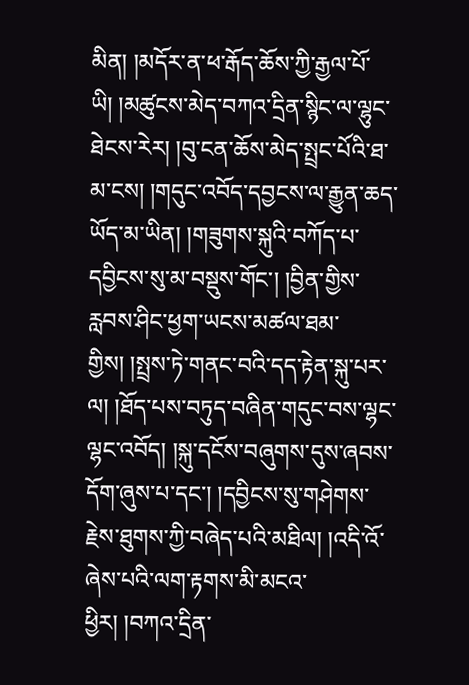མིན། །མདོར་ན་ཕ་རྒོད་ཆོས་ཀྱི་རྒྱལ་པོ་ཡི། །མཚུངས་མེད་བཀའ་དྲིན་སྙིང་ལ་ལྷུང་ཐེངས་རེར། །བུ་ངན་ཆོས་མེད་སྤྲང་པོའི་ཐ་མ་ངས། །གདུང་འབོད་དབྱངས་ལ་རྒྱུན་ཆད་ཡོད་མ་ཡིན། །གཟུགས་སྐུའི་བཀོད་པ་དབྱིངས་སུ་མ་བསྡུས་གོང་། །བྱིན་གྱིས་རླབས་ཤིང་ཕྱག་ཡངས་མཚལ་ཐམ་གྱིས། །སྤྲས་ཏེ་གནང་བའི་དད་རྟེན་སྐུ་པར་ལ། །ཐོད་པས་བཏུད་བཞིན་གདུང་བས་ལྷང་ལྷང་འབོད། །སྐུ་དངོས་བཞུགས་དུས་ཞབས་དོག་ཞུས་པ་དང་། །དབྱིངས་སུ་གཤེགས་རྗེས་ཐུགས་ཀྱི་བཞེད་པའི་མཐིལ། །འདི་འོ་ཞེས་པའི་ལག་རྟགས་མི་མངའ་ཕྱིར། །བཀའ་དྲིན་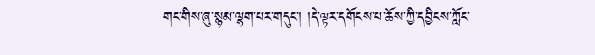གང་གིས་ཞུ་སྙམ་ལྷག་པར་གདུང་། །དེ་ལྟར་དགོངས་པ་ཆོས་ཀྱི་དབྱིངས་ཀློང་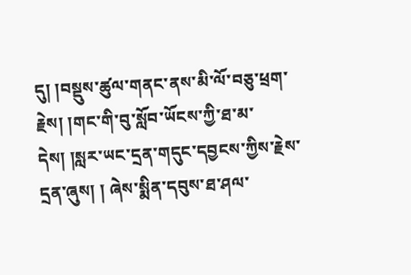དུ། །བསྡུས་ཚུལ་གནང་ནས་མི་ལོ་བཅུ་ཕྲག་རྗེས། །གང་གི་བུ་སློབ་ཡོངས་ཀྱི་ཐ་མ་དེས། །སླར་ཡང་དྲན་གདུང་དབྱངས་ཀྱིས་རྗེས་དྲན་ཞུས། ། ཞེས་སྨིན་དབུས་ཐ་ཤལ་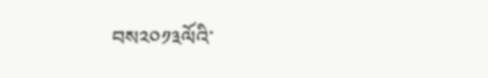བས༢༠༡༣ལོའི་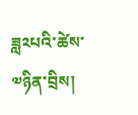ཟླ༢པའི་ཚེས་༧ཉིན་བྲིས།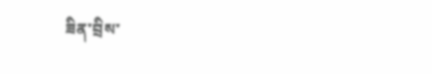ཟིན་བྲིས་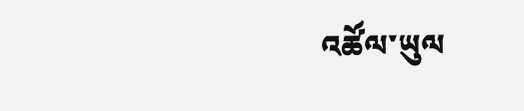འཚོལ་ཡུལ